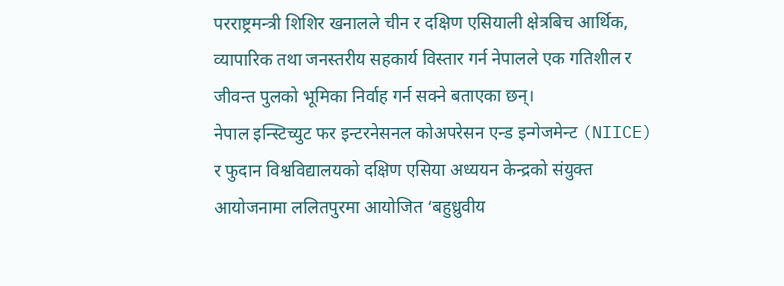परराष्ट्रमन्त्री शिशिर खनालले चीन र दक्षिण एसियाली क्षेत्रबिच आर्थिक, व्यापारिक तथा जनस्तरीय सहकार्य विस्तार गर्न नेपालले एक गतिशील र जीवन्त पुलको भूमिका निर्वाह गर्न सक्ने बताएका छन्।
नेपाल इन्स्टिच्युट फर इन्टरनेसनल कोअपरेसन एन्ड इन्गेजमेन्ट (NIICE) र फुदान विश्वविद्यालयको दक्षिण एसिया अध्ययन केन्द्रको संयुक्त आयोजनामा ललितपुरमा आयोजित ‘बहुध्रुवीय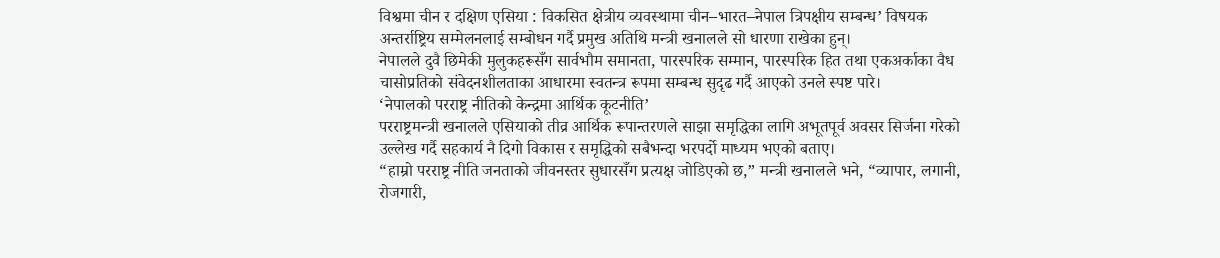विश्वमा चीन र दक्षिण एसिया : विकसित क्षेत्रीय व्यवस्थामा चीन–भारत–नेपाल त्रिपक्षीय सम्बन्ध’ विषयक अन्तर्राष्ट्रिय सम्मेलनलाई सम्बोधन गर्दै प्रमुख अतिथि मन्त्री खनालले सो धारणा राखेका हुन्।
नेपालले दुवै छिमेकी मुलुकहरूसँग सार्वभौम समानता, पारस्परिक सम्मान, पारस्परिक हित तथा एकअर्काका वैध चासोप्रतिको संवेदनशीलताका आधारमा स्वतन्त्र रूपमा सम्बन्ध सुदृढ गर्दै आएको उनले स्पष्ट पारे।
‘नेपालको परराष्ट्र नीतिको केन्द्रमा आर्थिक कूटनीति’
परराष्ट्रमन्त्री खनालले एसियाको तीव्र आर्थिक रूपान्तरणले साझा समृद्धिका लागि अभूतपूर्व अवसर सिर्जना गरेको उल्लेख गर्दै सहकार्य नै दिगो विकास र समृद्धिको सबैभन्दा भरपर्दो माध्यम भएको बताए।
“हाम्रो परराष्ट्र नीति जनताको जीवनस्तर सुधारसँग प्रत्यक्ष जोडिएको छ,” मन्त्री खनालले भने, “व्यापार, लगानी, रोजगारी,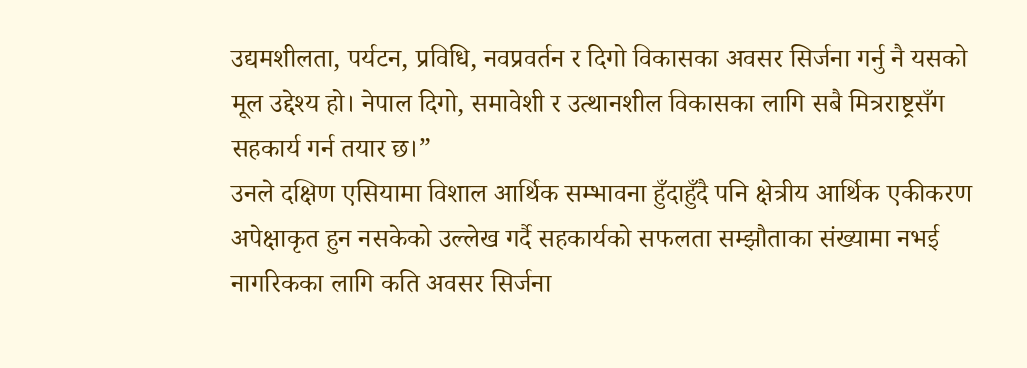उद्यमशीलता, पर्यटन, प्रविधि, नवप्रवर्तन र दिगो विकासका अवसर सिर्जना गर्नु नै यसको मूल उद्देश्य हो। नेपाल दिगो, समावेशी र उत्थानशील विकासका लागि सबै मित्रराष्ट्रसँग सहकार्य गर्न तयार छ।”
उनले दक्षिण एसियामा विशाल आर्थिक सम्भावना हुँदाहुँदै पनि क्षेत्रीय आर्थिक एकीकरण अपेक्षाकृत हुन नसकेको उल्लेख गर्दै सहकार्यको सफलता सम्झौताका संख्यामा नभई नागरिकका लागि कति अवसर सिर्जना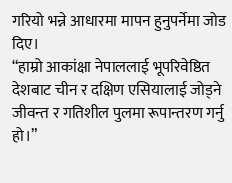गरियो भन्ने आधारमा मापन हुनुपर्नेमा जोड दिए।
“हाम्रो आकांक्षा नेपाललाई भूपरिवेष्ठित देशबाट चीन र दक्षिण एसियालाई जोड्ने जीवन्त र गतिशील पुलमा रूपान्तरण गर्नु हो।”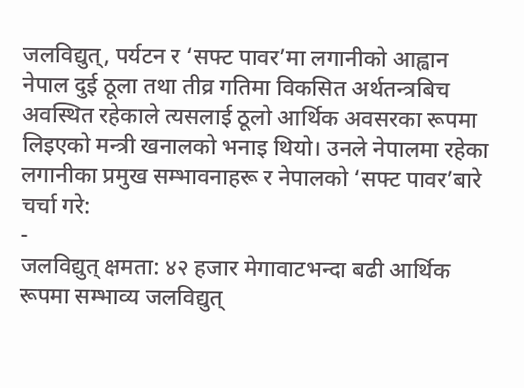जलविद्युत्, पर्यटन र ‘सफ्ट पावर’मा लगानीको आह्वान
नेपाल दुई ठूला तथा तीव्र गतिमा विकसित अर्थतन्त्रबिच अवस्थित रहेकाले त्यसलाई ठूलो आर्थिक अवसरका रूपमा लिइएको मन्त्री खनालको भनाइ थियो। उनले नेपालमा रहेका लगानीका प्रमुख सम्भावनाहरू र नेपालको ‘सफ्ट पावर’बारे चर्चा गरे:
-
जलविद्युत् क्षमता: ४२ हजार मेगावाटभन्दा बढी आर्थिक रूपमा सम्भाव्य जलविद्युत्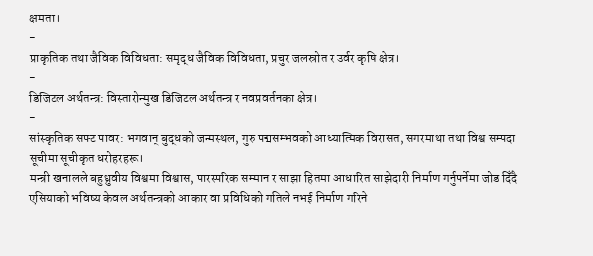क्षमता।
-
प्राकृतिक तथा जैविक विविधता: समृद्ध जैविक विविधता, प्रचुर जलस्रोत र उर्वर कृषि क्षेत्र।
-
डिजिटल अर्थतन्त्र: विस्तारोन्मुख डिजिटल अर्थतन्त्र र नवप्रवर्तनका क्षेत्र।
-
सांस्कृतिक सफ्ट पावर: भगवान् बुद्धको जन्मस्थल, गुरु पद्मसम्भवको आध्यात्मिक विरासत, सगरमाथा तथा विश्व सम्पदा सूचीमा सूचीकृत धरोहरहरू।
मन्त्री खनालले बहुध्रुवीय विश्वमा विश्वास, पारस्परिक सम्मान र साझा हितमा आधारित साझेदारी निर्माण गर्नुपर्नेमा जोड दिँदै एसियाको भविष्य केवल अर्थतन्त्रको आकार वा प्रविधिको गतिले नभई निर्माण गरिने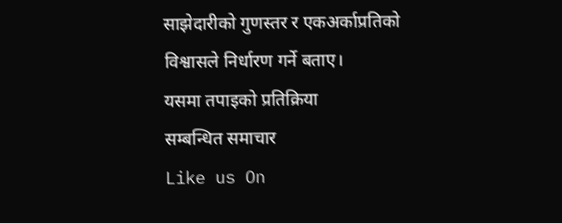साझेदारीको गुणस्तर र एकअर्काप्रतिको विश्वासले निर्धारण गर्ने बताए।
यसमा तपाइको प्रतिक्रिया
सम्बन्धित समाचार
Like us On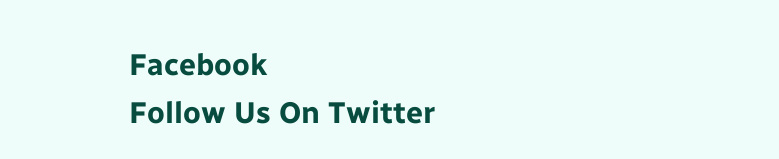Facebook
Follow Us On Twitter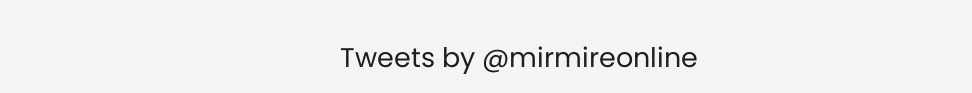Tweets by @mirmireonline